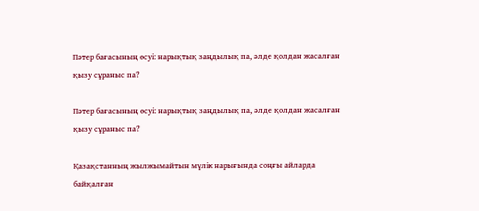Пәтер бағасының өсуі: нарықтық заңдылық па, әлде қолдан жасалған қызу сұраныс па?

Пәтер бағасының өсуі: нарықтық заңдылық па, әлде қолдан жасалған қызу сұраныс па?

Қазақстанның жылжымайтын мүлік нарығында соңғы айларда байқалған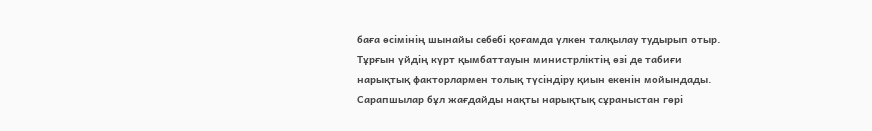баға өсімінің шынайы себебі қоғамда үлкен талқылау тудырып отыр. Тұрғын үйдің күрт қымбаттауын министрліктің өзі де табиғи нарықтық факторлармен толық түсіндіру қиын екенін мойындады. Сарапшылар бұл жағдайды нақты нарықтық сұраныстан гөрі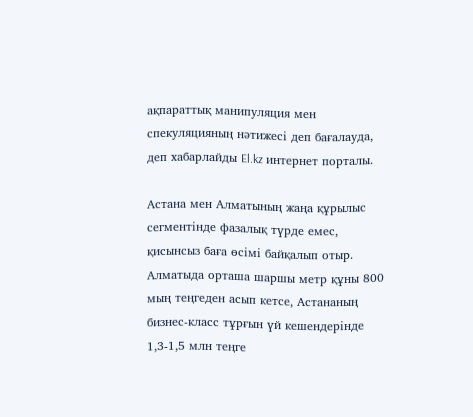ақпараттық манипуляция мен спекуляцияның нәтижесі деп бағалауда, деп хабарлайды El.kz интернет порталы.

Астана мен Алматының жаңа құрылыс сегментінде фазалық түрде емес, қисынсыз баға өсімі байқалып отыр. Алматыда орташа шаршы метр құны 800 мың теңгеден асып кетсе, Астананың бизнес-класс тұрғын үй кешендерінде 1,3-1,5 млн теңге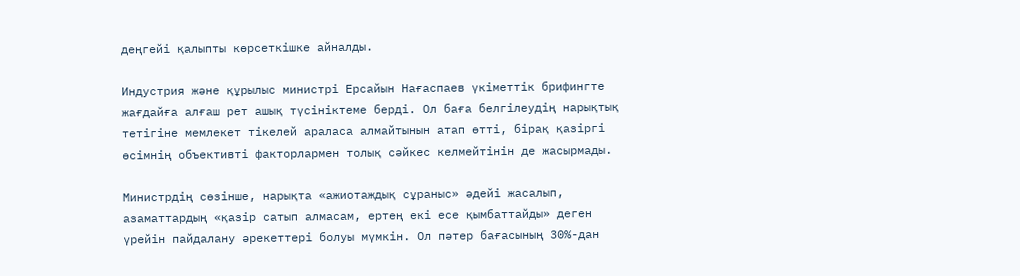деңгейі қалыпты көрсеткішке айналды.

Индустрия және құрылыс министрі Ерсайын Нағаспаев үкіметтік брифингте жағдайға алғаш рет ашық түсініктеме берді. Ол баға белгілеудің нарықтық тетігіне мемлекет тікелей араласа алмайтынын атап өтті, бірақ қазіргі өсімнің объективті факторлармен толық сәйкес келмейтінін де жасырмады.

Министрдің сөзінше, нарықта «ажиотаждық сұраныс» әдейі жасалып, азаматтардың «қазір сатып алмасам, ертең екі есе қымбаттайды» деген үрейін пайдалану әрекеттері болуы мүмкін. Ол пәтер бағасының 30%-дан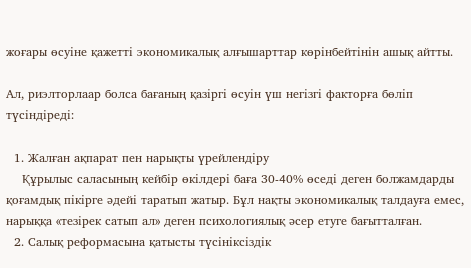жоғары өсуіне қажетті экономикалық алғышарттар көрінбейтінін ашық айтты.

Ал, риэлторлаар болса бағаның қазіргі өсуін үш негізгі факторға бөліп түсіндіреді:

  1. Жалған ақпарат пен нарықты үрейлендіру
    Құрылыс саласының кейбір өкілдері баға 30-40% өседі деген болжамдарды қоғамдық пікірге әдейі таратып жатыр. Бұл нақты экономикалық талдауға емес, нарыққа «тезірек сатып ал» деген психологиялық әсер етуге бағытталған.
  2. Салық реформасына қатысты түсініксіздік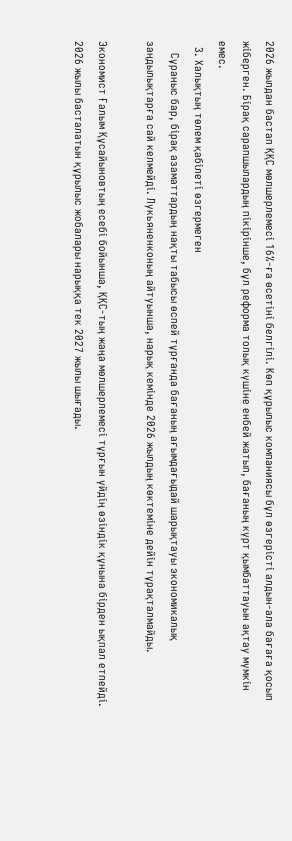2026 жылдан бастап ҚҚС мөлшерлемесі 16%-ға өсетіні белгілі. Көп құрылыс компаниясы бұл өзгерісті алдын-ала бағаға қосып жіберген. Бірақ сарапшылардың пікірінше, бұл реформа толық күшіне енбей жатып, бағаның күрт қымбаттауын ақтау мүмкін емес.
  3. Халықтың төлем қабілеті өзгермеген
    Сұраныс бар, бірақ азаматтардың нақты табысы өспей тұрғанда бағаның ағымдағыдай шарықтауы экономикалық заңдылықтарға сай келмейді. Лукьяненконың айтуынша, нарық кемінде 2026 жылдың көктеміне дейін тұрақталмайды.

Экономист Ғалым Құсайыновтың есебі бойынша, ҚҚС-тың жаңа мөлшерлемесі тұрғын үйдің өзіндік құнына бірден ықпал етпейді. 2026 жылы басталатын құрылыс жобалары нарыққа тек 2027 жылы шығады.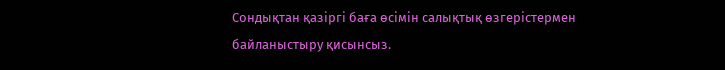Сондықтан қазіргі баға өсімін салықтық өзгерістермен байланыстыру қисынсыз.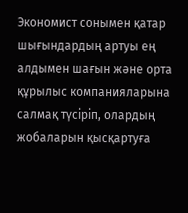Экономист сонымен қатар шығындардың артуы ең алдымен шағын және орта құрылыс компанияларына салмақ түсіріп, олардың жобаларын қысқартуға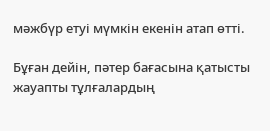мәжбүр етуі мүмкін екенін атап өтті.

Бұған дейін, пәтер бағасына қатысты жауапты тұлғалардың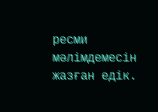ресми мәлімдемесін жазған едік.